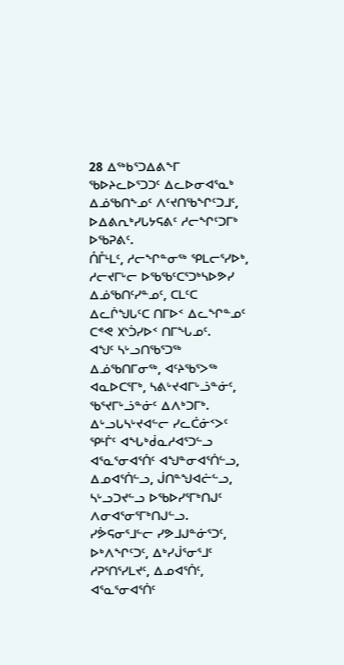28 ᐃᖅᑲᕐᑐᐃᕕᖕᒥ ᖃᐅᔨᓚᐅᕐᑐᑐᑦ ᐃᓚᐅᓂᐊᕐᓇᒃ ᐃᓅᖃᑎᖕᓄᑦ ᐱᑦᔪᑎᖃᖏᑦᑐᒧᑦ, ᐅᐃᕕᕆᒃᓯᒐᔭᕋᕕᑦ ᓱᓕᖏᑦᑐᒥᒃ ᐅᖃᕈᕕᑦ.
ᑍᒤᒻᒪᑦ, ᓱᓕᖏᓐᓂᖅ ᕿᒪᓕᕐᓯᐅᒃ, ᓱᓕᔪᒥᒡᓕ ᐅᖃᖃᑦᑕᕐᑐᒃᓴᐅᕗᓯ ᐃᓅᖃᑎᑦᓯᓐᓄᑦ, ᑕᒪᑦᑕ ᐃᓚᒌᖑᒐᑦᑕ ᑎᒥᐅᑉ ᐃᓚᖏᓐᓄᑦ ᑕᕝᕙ ᙭ᔅᑑᓯᐅᑉ ᑎᒥᖓᓄᑦ.
ᐊᖑᑦ ᓴᒡᓗᑎᖃᕐᑐᖅ ᐃᓅᖃᑎᒥᓂᖅ, ᐊᑦᔨᖃᕐᐳᖅ ᐊᓇᐅᑕᕐᒥᒃ, ᓴᕕᒡᔪᐊᒥᒡᓘᓐᓃᑦ, ᖃᕐᔪᒥᒡᓘᓐᓃᑦ ᐃᐱᒃᑐᒥᒃ.
ᐃᒡᓗᒐᓴᒡᔪᐊᓪᓕ ᓯᓚᑖᓃᑉᐳᑦ ᕿᒻᒦᑦ ᐊᖓᒃᑰᓇᓱᐊᕐᑐᓪᓗ ᐊᕐᓇᕐᓂᐊᕐᑏᑦ ᐊᖑᓐᓂᐊᕐᑏᓪᓗ, ᐃᓄᐊᕐᑏᓪᓗ, ᒎᑎᓐᖑᐊᓖᓪᓗ, ᓴᒡᓗᑐᔪᓪᓗ ᐅᖃᐅᓯᕐᒥᒃᑎᒍᑦ ᐱᓂᐊᕐᓂᕐᒥᒃᑎᒍᓪᓗ.
ᓯᕘᕋᓂᕐᒧᓪᓕ ᓯᕗᒧᒍᓐᓃᕐᑐᑦ, ᐅᒃᐱᖏᑦᑐᑦ, ᐃᒃᓯᒎᕐᓂᕐᒧᑦ ᓱᕈᕐᑎᕐᓯᒪᔪᑦ, ᐃᓄᐊᕐᑏᑦ, ᐊᕐᓇᕐᓂᐊᕐᑏᑦ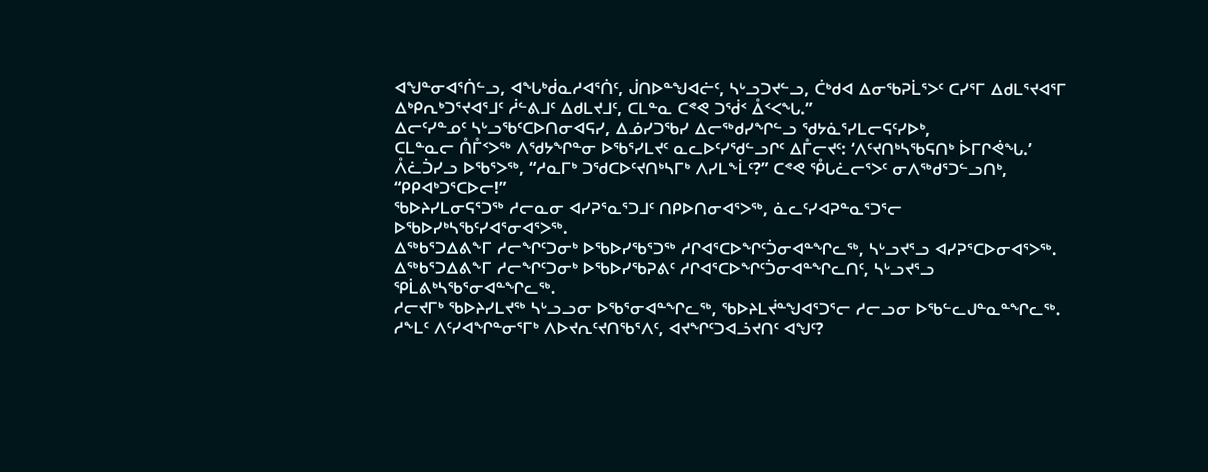ᐊᖑᓐᓂᐊᕐᑏᓪᓗ, ᐊᖓᒃᑰᓇᓱᐊᕐᑏᑦ, ᒎᑎᐅᓐᖑᐊᓖᑦ, ᓴᒡᓗᑐᔪᓪᓗ, ᑖᒃᑯᐊ ᐃᓂᖃᕈᒫᕐᐳᑦ ᑕᓯᕐᒥ ᐃᑯᒪᕐᔪᐊᕐᒥ ᐃᒃᑭᕆᒃᑐᕐᔪᐊᕐᒧᑦ ᓲᓪᕕᒧᑦ ᐃᑯᒪᔪᒧᑦ, ᑕᒪᓐᓇ ᑕᕝᕙ ᑐᖂᑉ ᐂᑉᐸᖓ.”
ᐃᓕᑦᓯᓐᓄᑦ ᓴᒡᓗᖃᑦᑕᐅᑎᓂᐊᕋᓯ, ᐃᓅᓯᑐᖃᓯ ᐃᓕᖅᑯᓯᖏᓪᓗ ᖁᔭᓈᕐᓯᒪᓕᕋᑦᓯᐅᒃ,
ᑕᒪᓐᓇᓕ ᑍᒤᑉᐳᖅ ᐱᖁᔭᖏᓐᓂ ᐅᖃᕐᓯᒪᔪᑦ ᓇᓚᐅᑦᓯᖁᓪᓗᒋᑦ ᐃᒤᓕᔪᑦ: ‘ᐱᑦᔪᑎᒃᓴᖃᕋᑎᒃ ᐆᒥᒋᕚᖓ.’
ᐰᓛᑑᓯᓗ ᐅᖃᕐᐳᖅ, “ᓱᓇᒥᒃ ᑐᖁᑕᐅᑦᔪᑎᒃᓴᒥᒃ ᐱᓯᒪᖕᒫᑦ?” ᑕᕝᕙ ᕾᒐᓛᓕᕐᐳᑦ ᓂᐱᖅᑯᕐᑐᓪᓗᑎᒃ, “ᑭᑭᐊᒃᑐᕐᑕᐅᓕ!”
ᖃᐅᔨᓯᒪᓂᕋᕐᑐᖅ ᓱᓕᓇᓂ ᐊᓯᕈᕐᓇᕐᑐᒧᑦ ᑎᑭᐅᑎᓂᐊᕐᐳᖅ, ᓈᓚᑦᓯᐊᕈᓐᓇᕐᑐᕐᓕ ᐅᖃᐅᓯᒃᓴᖃᑦᓯᐊᕐᓂᐊᕐᐳᖅ.
ᐃᖅᑲᕐᑐᐃᕕᖕᒥ ᓱᓕᖏᑦᑐᓂᒃ ᐅᖃᐅᓯᖃᕐᑐᖅ ᓱᒋᐊᕐᑕᐅᖏᑦᑑᓂᐊᓐᖏᓚᖅ, ᓴᒡᓗᔪᕐᓗ ᐊᓯᕈᕐᑕᐅᓂᐊᕐᐳᖅ.
ᐃᖅᑲᕐᑐᐃᕕᖕᒥ ᓱᓕᖏᑦᑐᓂᒃ ᐅᖃᐅᓯᖃᕈᕕᑦ ᓱᒋᐊᕐᑕᐅᖏᑦᑑᓂᐊᓐᖏᓚᑎᑦ, ᓴᒡᓗᔪᕐᓗ ᕿᒫᕕᒃᓴᖃᕐᓂᐊᓐᖏᓚᖅ.
ᓱᓕᔪᒥᒃ ᖃᐅᔨᓯᒪᔪᖅ ᓴᒡᓗᓗᓂ ᐅᖃᕐᓂᐊᓐᖏᓚᖅ, ᖃᐅᔨᒪᔫᓐᖑᐊᕐᑐᕐᓕ ᓱᓕᓗᓂ ᐅᖃᓪᓚᒍᓐᓇᓐᖏᓚᖅ.
ᓱᖕᒪᑦ ᐱᑦᓯᐊᖏᓐᓂᕐᒥᒃ ᐱᐅᔪᕆᑦᔪᑎᖃᕐᐱᑦ, ᐊᔪᖏᑦᑐᐊᓘᔪᑎᑦ ᐊᖑᑦ?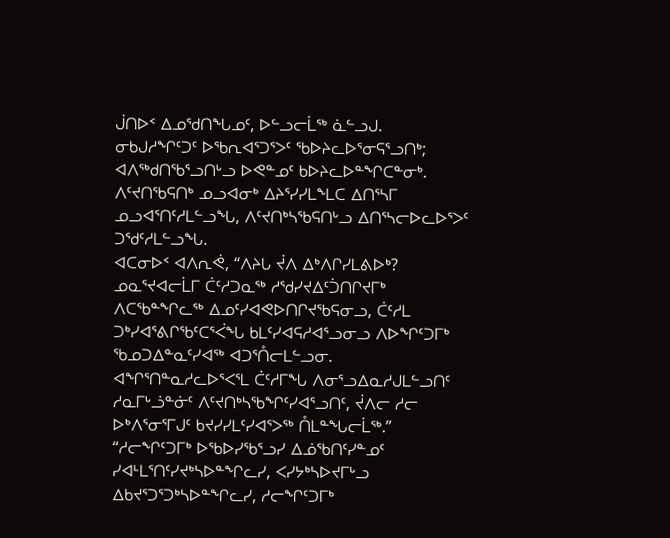ᒎᑎᐅᑉ ᐃᓄᖁᑎᖓᓄᑦ, ᐅᓪᓗᓕᒫᖅ ᓈᓪᓗᒍ.
ᓂᑲᒍᓱᖏᑦᑐᑦ ᐅᖃᕆᐊᕐᑐᕐᐳᑦ ᖃᐅᔨᓚᐅᕐᓂᕋᕐᓗᑎᒃ; ᐊᐱᖅᑯᑎᖃᕐᓗᑎᒡᓗ ᐅᕙᓐᓄᑦ ᑲᐅᔨᓚᐅᓐᖏᑕᓐᓂᒃ.
ᐱᑦᔪᑎᖃᕋᑎᒃ ᓄᓗᐊᓂᒃ ᐃᔨᕐᓯᓯᒪᖕᒪᑕ ᐃᑎᕐᓴᒥ ᓄᓗᐊᕐᑎᑦᓱᒪᓪᓗᖓ, ᐱᑦᔪᑎᒃᓴᖃᕋᑎᒡᓗ ᐃᑎᕐᓴᓕᐅᓚᐅᕐᐳᑦ ᑐᖁᑦᓱᒪᓪᓗᖓ.
ᐊᑕᓂᐅᑉ ᐊᐱᕆᕚ, “ᐱᔨᒐ ᔫᐱ ᐃᒃᐱᒋᓯᒪᕕᐅᒃ? ᓄᓇᕐᔪᐊᓕᒫᒥ ᑖᑦᓱᑐᓇᖅ ᓱᖁᓯᔪᐃᑦᑑᑎᒋᔪᒥᒃ ᐱᑕᖃᓐᖏᓚᖅ ᐃᓄᑦᓯᐊᕙᐅᑎᒋᔪᖃᕋᓂᓗ, ᑖᑦᓱᒪ ᑐᒃᓯᐊᕐᕕᒋᖃᑦᑕᕐᐹᖓ ᑲᒪᑦᓯᐊᕋᓱᐊᕐᓗᓂᓗ ᐱᐅᖏᑦᑐᒥᒃ ᖃᓄᑐᐃᓐᓇᑦᓯᐊᖅ ᐊᑐᕐᑍᓕᒪᓪᓗᓂ. ᐊᖏᕐᑎᓐᓇᓱᓚᐅᕐᐸᕐᒪ ᑖᑦᓱᒥᖓ ᐱᓂᕐᓗᐃᓇᓱᒍᒪᓪᓗᑎᑦ ᓱᓇᒥᒡᓘᓐᓃᑦ ᐱᑦᔪᑎᒃᓴᖃᖏᑦᓯᐊᕐᓗᑎᑦ, ᔫᐱᓕ ᓱᓕ ᐅᒃᐱᕐᓂᕐᒥᒍᑦ ᑲᔪᓯᓯᒪᑦᓯᐊᕐᐳᖅ ᑍᒪᓐᖓᓕᒫᖅ.”
“ᓱᓕᖏᑦᑐᒥᒃ ᐅᖃᐅᓯᖃᕐᓗᓯ ᐃᓅᖃᑎᑦᓯᓐᓄᑦ ᓯᐊᒻᒪᕐᑎᑦᓯᔪᒃᓴᐅᓐᖏᓚᓯ, ᐸᓯᔭᒃᓴᐅᔪᒥᒡᓗ ᐃᑲᔪᕐᑐᕐᑐᒃᓴᐅᓐᖏᓚᓯ, ᓱᓕᖏᑦᑐᒥᒃ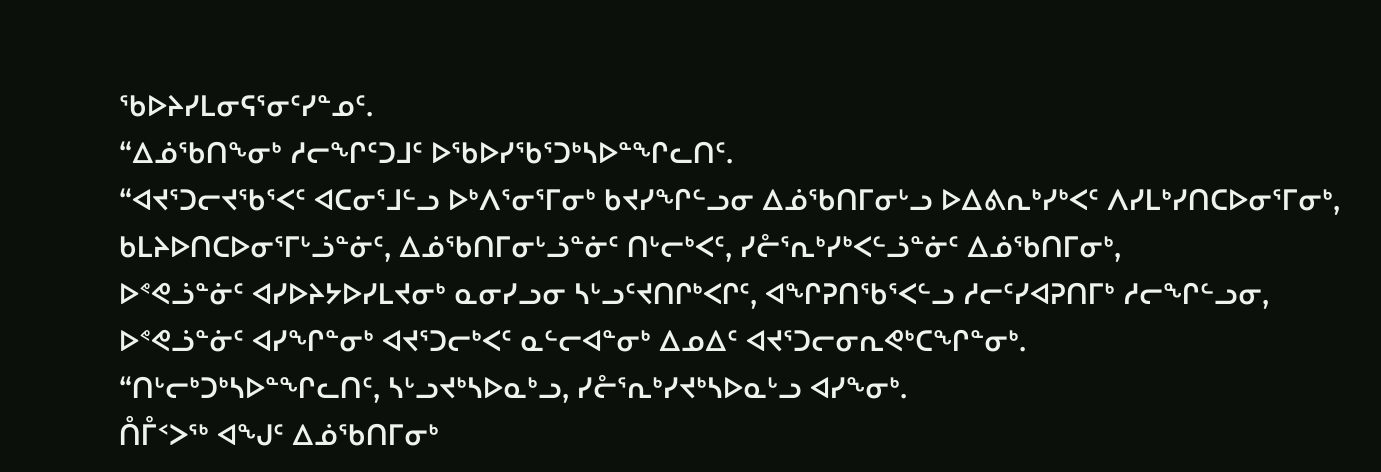ᖃᐅᔨᓯᒪᓂᕋᕐᓂᑦᓯᓐᓄᑦ.
“ᐃᓅᖃᑎᖕᓂᒃ ᓱᓕᖏᑦᑐᒧᑦ ᐅᖃᐅᓯᖃᕐᑐᒃᓴᐅᓐᖏᓚᑎᑦ.
“ᐊᔪᕐᑐᓕᔪᖃᕐᐸᑦ ᐊᑕᓂᕐᒧᓪᓗ ᐅᒃᐱᕐᓂᕐᒥᓂᒃ ᑲᔪᓯᖏᓪᓗᓂ ᐃᓅᖃᑎᒥᓂᒡᓗ ᐅᐃᕕᕆᒃᓯᒃᐸᑦ ᐱᓯᒪᒃᓯᑎᑕᐅᓂᕐᒥᓂᒃ, ᑲᒪᔨᐅᑎᑕᐅᓂᕐᒥᒡᓘᓐᓃᑦ, ᐃᓅᖃᑎᒥᓂᒡᓘᓐᓃᑦ ᑎᒡᓕᒃᐸᑦ, ᓯᓔᕐᕆᒃᓯᒃᐸᓪᓘᓐᓃᑦ ᐃᓅᖃᑎᒥᓂᒃ,
ᐅᕝᕙᓘᓐᓃᑦ ᐊᓯᐅᔨᔭᐅᓯᒪᔪᓂᒃ ᓇᓂᓯᓗᓂ ᓴᒡᓗᑦᔪᑎᒋᒃᐸᒋᑦ, ᐊᖏᕈᑎᖃᕐᐸᓪᓗ ᓱᓕᑦᓯᐊᕈᑎᒥᒃ ᓱᓕᖏᓪᓗᓂ, ᐅᕝᕙᓘᓐᓃᑦ ᐊᓯᖏᓐᓂᒃ ᐊᔪᕐᑐᓕᒃᐸᑦ ᓇᓪᓕᐊᓐᓂᒃ ᐃᓄᐃᑦ ᐊᔪᕐᑐᓕᓂᕆᕙᒃᑕᖏᓐᓂᒃ.
“ᑎᒡᓕᒃᑐᒃᓴᐅᓐᖏᓚᑎᑦ, ᓴᒡᓗᔪᒃᓴᐅᓇᒃᓗ, ᓯᓔᕐᕆᒃᓯᔪᒃᓴᐅᓇᒡᓗ ᐊᓯᖕᓂᒃ.
ᑍᒤᑉᐳᖅ ᐊᖑᑦ ᐃᓅᖃᑎᒥᓂᒃ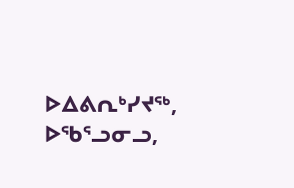ᐅᐃᕕᕆᒃᓯᔪᖅ, ᐅᖃᕐᓗᓂᓗ,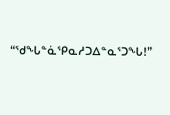“ᖁᖓᓐᓈᕿᓇᓱᑐᐃᓐᓇᕐᑐᖓ!”